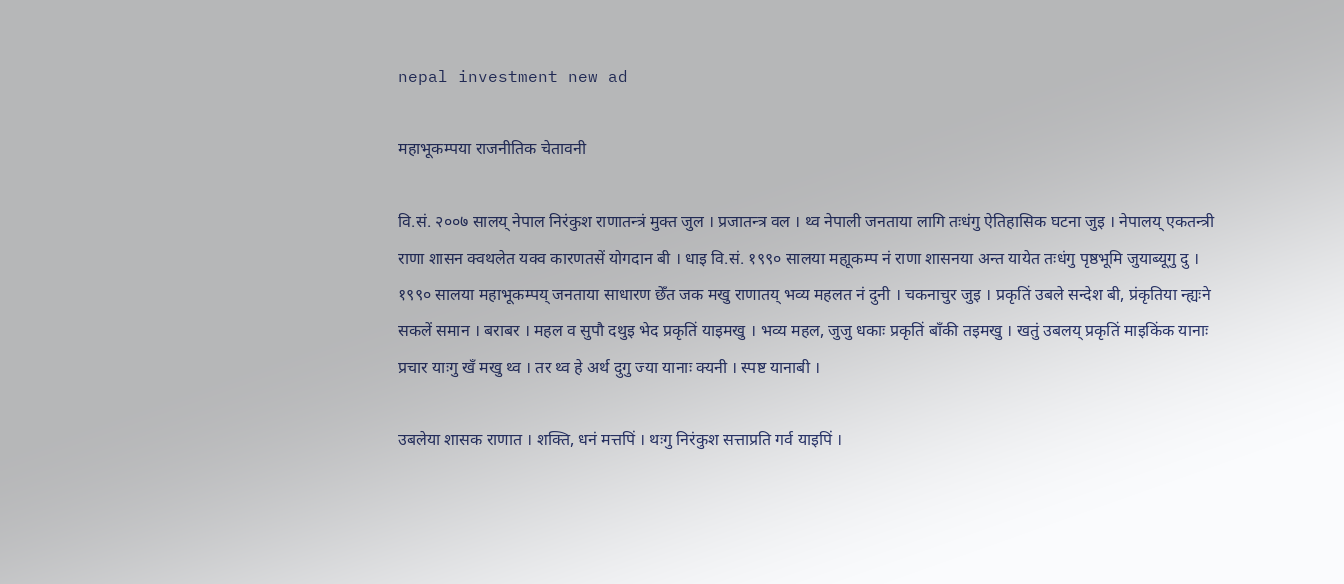nepal investment new ad

महाभूकम्पया राजनीतिक चेतावनी

वि.सं. २००७ सालय् नेपाल निरंकुश राणातन्त्रं मुक्त जुल । प्रजातन्त्र वल । थ्व नेपाली जनताया लागि तःधंगु ऐतिहासिक घटना जुइ । नेपालय् एकतन्त्री राणा शासन क्वथलेत यक्व कारणतसें योगदान बी । धाइ वि.सं. १९९० सालया महाूकम्प नं राणा शासनया अन्त यायेत तःधंगु पृष्ठभूमि जुयाब्यूगु दु । १९९० सालया महाभूकम्पय् जनताया साधारण छेँत जक मखु राणातय् भव्य महलत नं दुनी । चकनाचुर जुइ । प्रकृतिं उबले सन्देश बी, प्रंकृतिया न्ह्यःने सकलें समान । बराबर । महल व सुपौ दथुइ भेद प्रकृतिं याइमखु । भव्य महल, जुजु धकाः प्रकृतिं बाँकी तइमखु । खतुं उबलय् प्रकृतिं माइकिंक यानाः प्रचार याःगु खँ मखु थ्व । तर थ्व हे अर्थ दुगु ज्या यानाः क्यनी । स्पष्ट यानाबी ।

उबलेया शासक राणात । शक्ति, धनं मत्तपिं । थःगु निरंकुश सत्ताप्रति गर्व याइपिं ।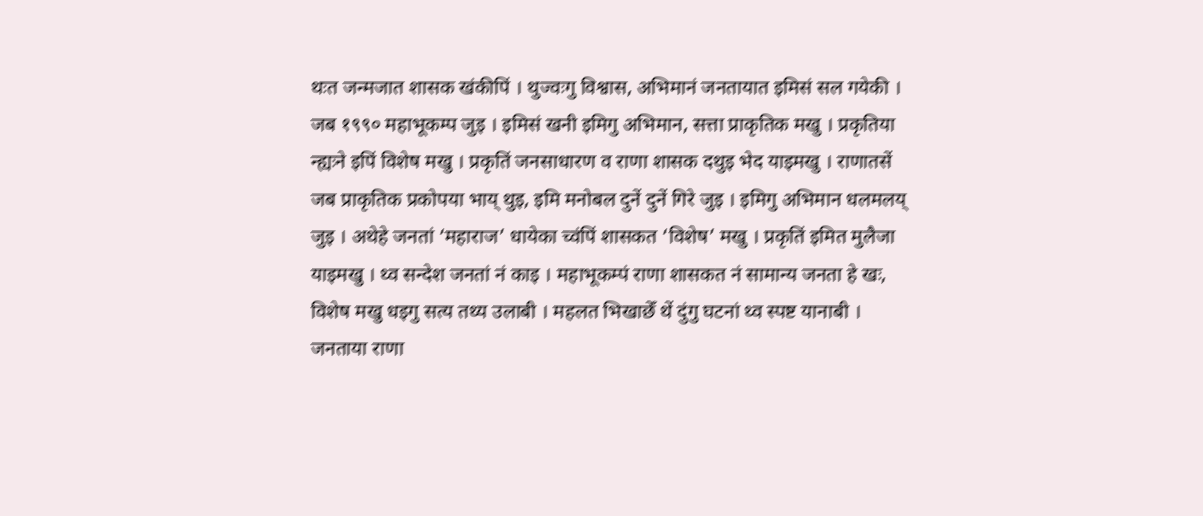थःत जन्मजात शासक खंकीपिं । थुज्वःगु विश्वास, अभिमानं जनतायात इमिसं सल गयेकी । जब १९९० महाभूकम्प जुइ । इमिसं खनी इमिगु अभिमान, सत्ता प्राकृतिक मखु । प्रकृतिया न्ह्यःने इपिं विशेष मखु । प्रकृतिं जनसाधारण व राणा शासक दथुइ भेद याइमखु । राणातसें जब प्राकृतिक प्रकोपया भाय् थुइ, इमि मनोबल दुनें दुनें गिरे जुइ । इमिगु अभिमान धलमलय् जुइ । अथेहे जनतां ‘महाराज’ धायेका च्वंपिं शासकत ‘विशेष’ मखु । प्रकृतिं इमित मुलैजा याइमखु । थ्व सन्देश जनतां नं काइ । महाभूकम्पं राणा शासकत नं सामान्य जनता हे खः, विशेष मखु धइगु सत्य तथ्य उलाबी । महलत भिखाछेँ थें दुंगु घटनां थ्व स्पष्ट यानाबी । जनताया राणा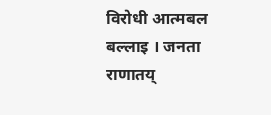विरोधी आत्मबल बल्लाइ । जनता राणातय्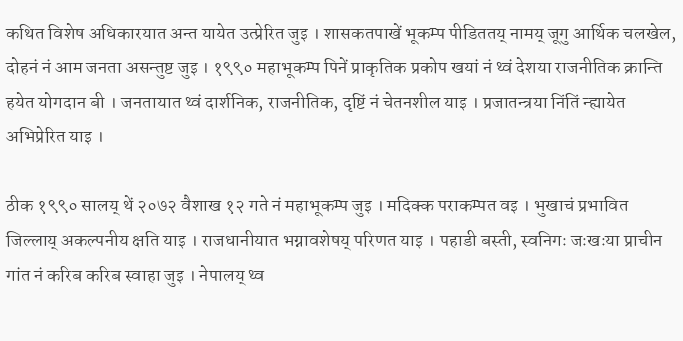कथित विशेष अधिकारयात अन्त यायेत उत्प्रेरित जुइ । शासकतपाखें भूकम्प पीडिततय् नामय् जूगु आर्थिक चलखेल, दोहनं नं आम जनता असन्तुष्ट जुइ । १९९० महाभूकम्प पिनें प्राकृतिक प्रकोप खयां नं थ्वं देशया राजनीतिक क्रान्ति हयेत योगदान बी । जनतायात थ्वं दार्शनिक, राजनीतिक, दृष्टिं नं चेतनशील याइ । प्रजातन्त्रया निंतिं न्ह्यायेत अभिप्रेरित याइ ।

ठीक १९९० सालय् थें २०७२ वैशाख १२ गते नं महाभूकम्प जुइ । मदिक्क पराकम्पत वइ । भुखाचं प्रभावित जिल्लाय् अकल्पनीय क्षति याइ । राजधानीयात भग्नावशेषय् परिणत याइ । पहाडी बस्ती, स्वनिगः जःखःया प्राचीन गांत नं करिब करिब स्वाहा जुइ । नेपालय् थ्व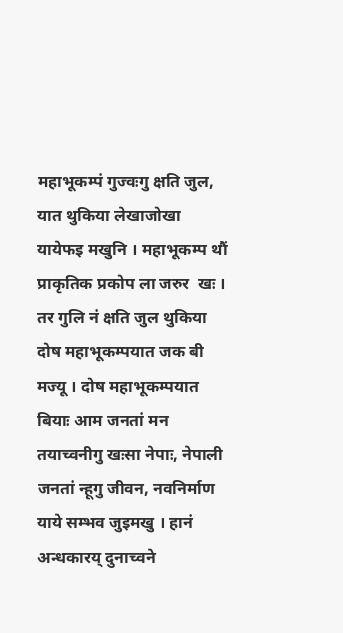महाभूकम्पं गुज्वःगु क्षति जुल, यात थुकिया लेखाजोखा यायेफइ मखुनि । महाभूकम्प थौं प्राकृतिक प्रकोप ला जरुर  खः । तर गुलि नं क्षति जुल थुकिया दोष महाभूकम्पयात जक बी मज्यू । दोष महाभूकम्पयात बियाः आम जनतां मन तयाच्वनीगु खःसा नेपाः, नेपाली जनतां न्हूगु जीवन, नवनिर्माण याये सम्भव जुइमखु । हानं अन्धकारय् दुनाच्वने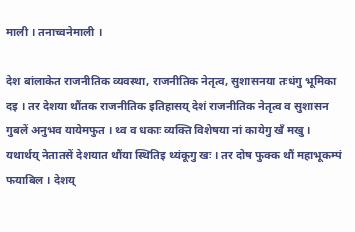माली । तनाच्वनेमाली ।

देश बांलाकेत राजनीतिक व्यवस्था, राजनीतिक नेतृत्व, सुशासनया तःधंगु भूमिका दइ । तर देशया थौंतक राजनीतिक इतिहासय् देशं राजनीतिक नेतृत्व व सुशासन गुबलें अनुभव यायेमफुत । थ्व व धकाः व्यक्ति विशेषया नां कायेगु खँ मखु । यथार्थय् नेतातसें देशयात थौंया स्थितिइ थ्यंकूगु खः । तर दोष फुक्क थौं महाभूकम्पं फयाबिल । देशय्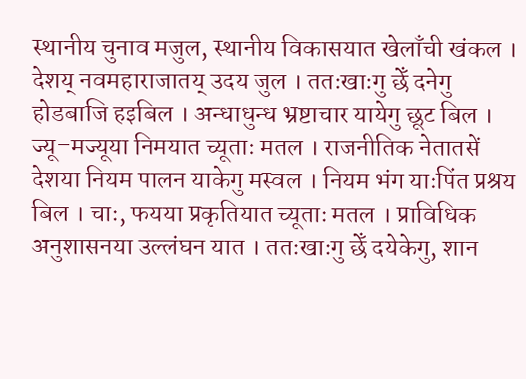स्थानीय चुनाव मजुल, स्थानीय विकासयात खेलाँची खंकल । देशय् नवमहाराजातय् उदय जुल । ततःखाःगु छेँ दनेगु होडबाजि हइबिल । अन्धाधुन्ध भ्रष्टाचार यायेगु छूट बिल । ज्यू–मज्यूया निमयात च्यूताः मतल । राजनीतिक नेतातसें देशया नियम पालन याकेगु मस्वल । नियम भंग याःपिंत प्रश्रय बिल । चाः, फयया प्रकृतियात च्यूताः मतल । प्राविधिक अनुशासनया उल्लंघन यात । ततःखाःगु छेँ दयेकेगु, शान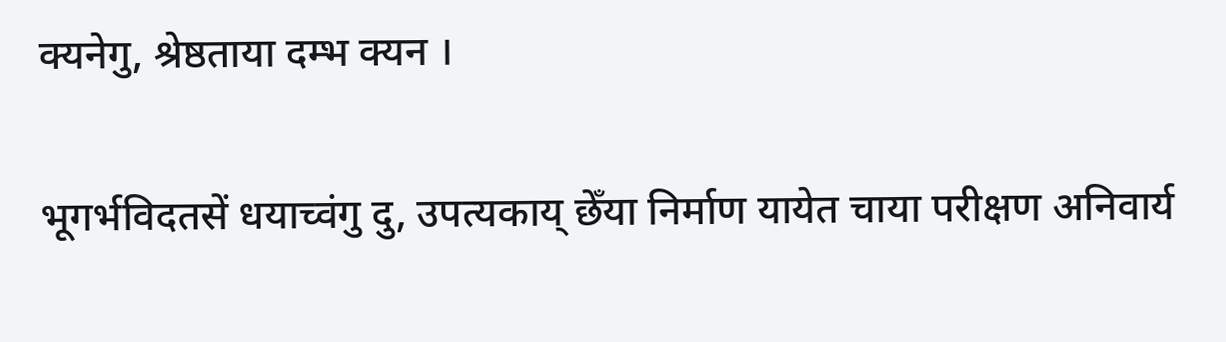क्यनेगु, श्रेष्ठताया दम्भ क्यन ।

भूगर्भविदतसें धयाच्वंगु दु, उपत्यकाय् छेँया निर्माण यायेत चाया परीक्षण अनिवार्य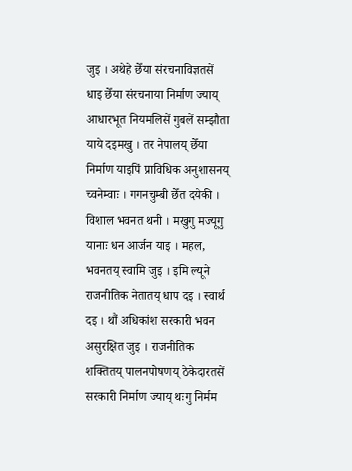जुइ । अथेहे छेँया संरचनाविज्ञतसें धाइ छेँया संरचनाया निर्माण ज्याय् आधारभूत नियमलिसें गुबलें सम्झौता याये दइमखु । तर नेपालय् छेँया निर्माण याइपिं प्राविधिक अनुशासनय् च्वनेम्वाः । गगनचुम्बी छेँत दयेकी । विशाल भवनत थनी । मखुगु मज्यूगु यानाः धन आर्जन याइ । महल, भवनतय् स्वामि जुइ । इमि ल्यूने राजनीतिक नेतातय् धाप दइ । स्वार्थ दइ । थौं अधिकांश सरकारी भवन असुरक्षित जुइ । राजनीतिक शक्तितय् पालनपोषणय् ठेकेदारतसें सरकारी निर्माण ज्याय् थःगु निर्मम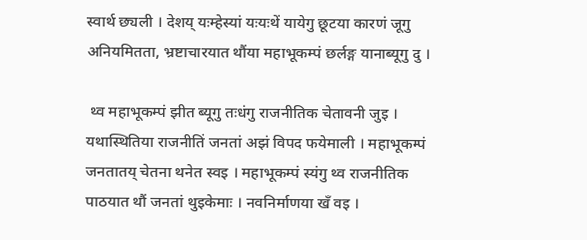स्वार्थ छ्यली । देशय् यःम्हेस्यां यःयःथें यायेगु छूटया कारणं जूगु अनियमितता, भ्रष्टाचारयात थौंया महाभूकम्पं छर्लङ्ग यानाब्यूगु दु ।

 थ्व महाभूकम्पं झीत ब्यूगु तःधंगु राजनीतिक चेतावनी जुइ । यथास्थितिया राजनीतिं जनतां अझं विपद फयेमाली । महाभूकम्पं जनतातय् चेतना थनेत स्वइ । महाभूकम्पं स्यंगु थ्व राजनीतिक पाठयात थौं जनतां थुइकेमाः । नवनिर्माणया खँ वइ ।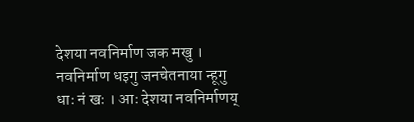देशया नवनिर्माण जक मखु । नवनिर्माण धइगु जनचेतनाया न्हूगु धाः नं खः । आः देशया नवनिर्माणय्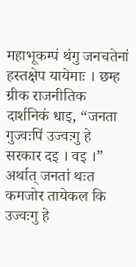महाभूकम्पं थंगु जनचतेनां हस्तक्षेप यायेमाः । छम्ह ग्रीक राजनीतिक दार्शनिकं धाइ, “जनता गुज्वःपिं उज्वःगु हे सरकार दइ । वइ ।” अर्थात् जनतां थःत कमजोर तायेकल कि उज्वःगु हे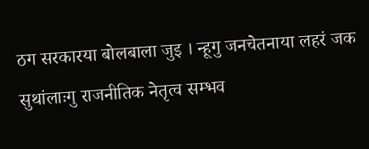ठग सरकारया बोलबाला जुइ । न्हूगु जनचेतनाया लहरं जक सुथांलाःगु राजनीतिक नेतृत्व सम्भव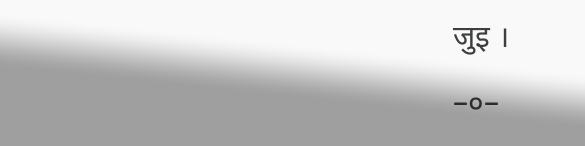जुइ ।

–०–